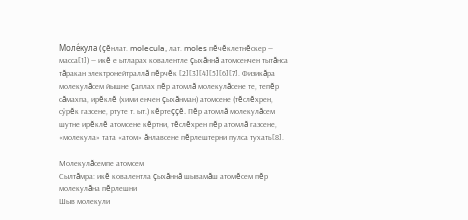Моле́кула (çĕнлат. molecula, лат. moles пĕчĕклетнĕскер — масса[1]) — икĕ е ытларах ковалентле çыхăннă атомсенчен тытăнса тăракан электронейтраллă пĕрчĕк [2][3][4][5][6][7]. Физикăра молекулăсем йышне çаплах пĕр атомлă молекулăсене те, тепĕр сăмахпа, ирĕклĕ (хими енчен çыхăнман) атомсене (тĕслĕхрен, сӳрĕк газсене, ртуте т. ыт.) кĕртеççĕ. Пĕр атомлă молекулăсем шутне ирĕклĕ атомсене кĕртни, тĕслĕхрен пĕр атомлă газсене, «молекула» тата «атом» ăнлавсене пĕрлештерни пулса тухать[8].

Молекулăсемпе атомсем
Сылтăмра: икĕ ковалентла çыхăннă шывамăш атомĕсем пĕр молекулăна пĕрлешни
Шыв молекули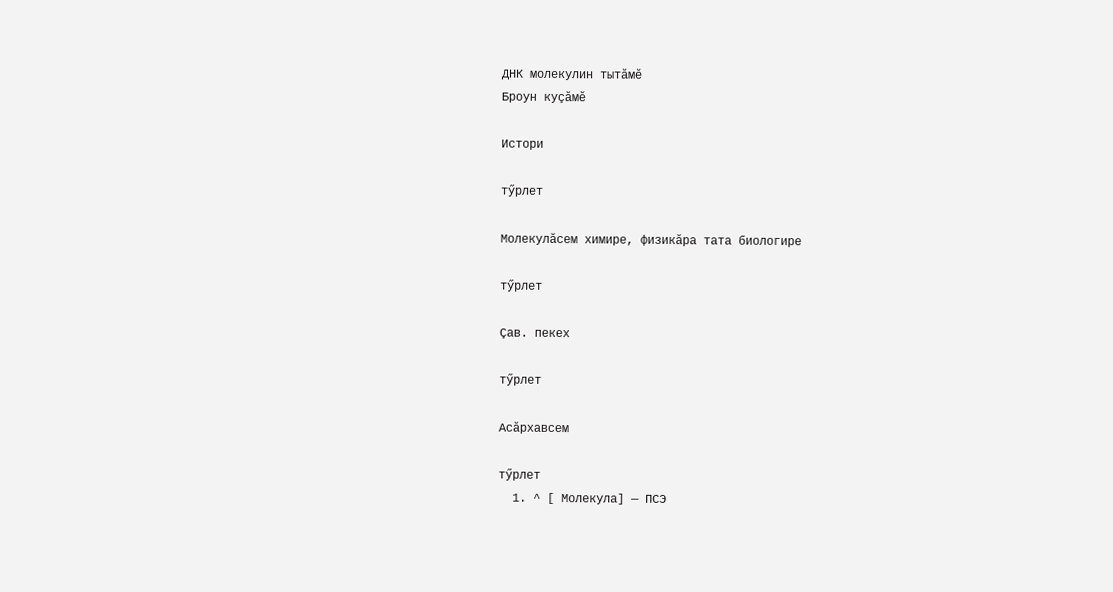ДНК молекулин тытăмĕ
Броун куçăмĕ

Истори

тӳрлет

Молекулăсем химире, физикăра тата биологире

тӳрлет

Çав. пекех

тӳрлет

Асăрхавсем

тӳрлет
  1. ^ [ Молекула] — ПСЭ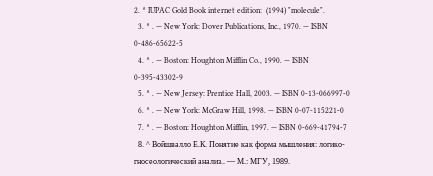2. ^ IUPAC Gold Book internet edition:  (1994) "molecule".
  3. ^ . — New York: Dover Publications, Inc., 1970. — ISBN 0-486-65622-5
  4. ^ . — Boston: Houghton Mifflin Co., 1990. — ISBN 0-395-43302-9
  5. ^ . — New Jersey: Prentice Hall, 2003. — ISBN 0-13-066997-0
  6. ^ . — New York: McGraw Hill, 1998. — ISBN 0-07-115221-0
  7. ^ . — Boston: Houghton Mifflin, 1997. — ISBN 0-669-41794-7
  8. ^ Войшвалло Е.К. Понятие как форма мышления: логико-гносеологический анализ.. — М.: МГУ, 1989.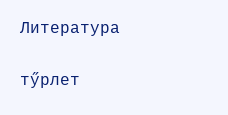Литература

тӳрлет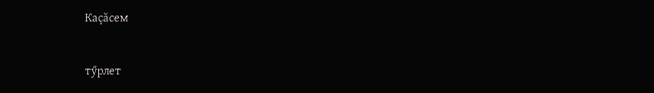Каçăсем

тӳрлет